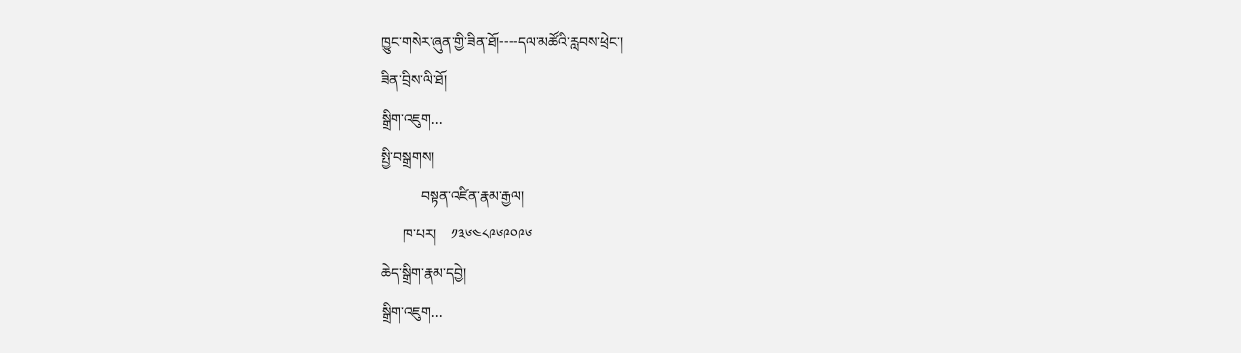ཁྱུང་གསེར་ཞུན་གྱི་ཟིན་ཐོ།----དལ་མཚོའི་རླབས་ཕྲེང་།
ཟིན་བྲིས་ལི་ཐོ།
སྒྲིག་འཇུག...
སྤྱི་བསྒྲགས།
           བསྟན་འཛིན་རྣམ་རྒྱལ།
      ཁ་པར།    ༡༣༦༤༨༩༦༩༠༩༦
ཆེད་སྒྲིག་རྣམ་དབྱེ།
སྒྲིག་འཇུག...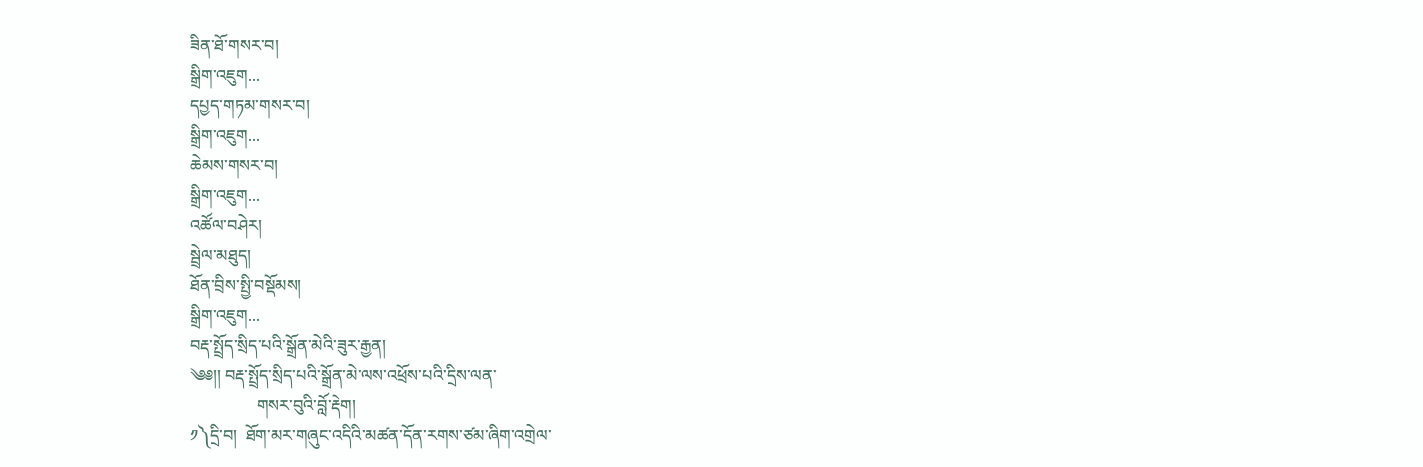ཟིན་ཐོ་གསར་བ།
སྒྲིག་འཇུག...
དཔྱད་གཏམ་གསར་བ།
སྒྲིག་འཇུག...
ཆེམས་གསར་བ།
སྒྲིག་འཇུག...
འཚོལ་བཤེར།
སྦྲེལ་མཐུད།
ཐོན་བྲིས་སྤྱི་བསྡོམས།
སྒྲིག་འཇུག...
བརྡ་སྤྲོད་སྲིད་པའི་སྒྲོན་མེའི་ཟུར་རྒྱན།
༄༅།། བརྡ་སྤྲོད་སྲིད་པའི་སྒྲོན་མེ་ལས་འཕྲོས་པའི་དྲིས་ལན་
                གསར་བུའི་བློ་རྡེག།
༡༽དྲི་བ།  ཐོག་མར་གཞུང་འདིའི་མཚན་དོན་རགས་ཙམ་ཞིག་འགྲེལ་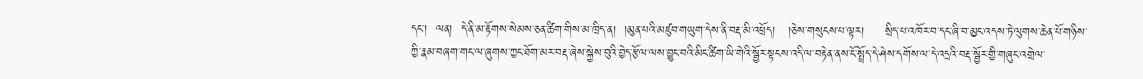དང་།  ལན།  དེ་ནི་མ་རྟོགས་སེམས་ཅན་ཚིག་གིས་མ་ཁྲིད་ན།  །མུན་པའི་མཛུབ་གཡུག་དེས་ནི་བརྡ་མི་འཕྲོད།   །ཅེས་གསུངས་པ་ལྟར།     སྲིད་པ་འཁོར་བ་དང་ཞི་བ་མྱང་འདས་ཏེ་ལུགས་ཆེན་པོ་གཉིས་ཀྱི་རྣམ་བཞག་གང་ལ་ཞུགས་ཀྱང་ཐོག་མར་བརྡ་ཞེས་སྐྱེས་བུའི་བྱེད་རྩོལ་ལས་བྱུང་བའི་མིང་ཚིག་ཡི་གེའི་སྦྱོར་སྟངས་འདི་ལ་བརྟེན་ནས་ངོ་སྤྲོད་དེ་ཤེས་དགོས་ལ་དེ་འདྲའི་བརྡ་སྦྱོར་གྱི་གཞུང་འགྲེལ་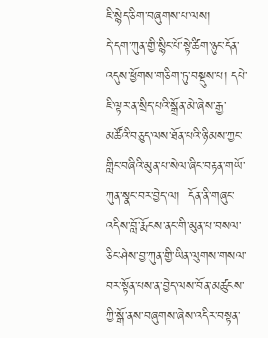ཇི་སྙེད་ཅིག་བཞུགས་པ་ལས།        དེ་དག་ཀུན་གྱི་སྙིང་པོ་སྟེ་ཚིག་ཉུང་དོན་འདུས་ཕྱོགས་གཅིག་ཏུ་བསྡུས་པ། དཔེ་ཇི་ལྟར་ན་སྲིད་པའི་སྒྲོན་མེ་ཞེས་རྒྱ་མཚོའི་བཅུད་ལས་ཐོན་པའི་ཉི་མས་ཀྱང་གླིང་བཞིའི་མུན་པ་སེལ་ཞིང་བརྟན་གཡོ་ཀུན་སྣང་བར་བྱེད་ལ།  དོན་ནི་གཞུང་འདིས་བློ་རྨོངས་ནང་གི་མུན་པ་བསལ་ཅིང་ཤེས་བྱ་ཀུན་གྱི་ཡིན་ལུགས་གསལ་བར་སྟོན་པས་ན་བྱེད་ལས་བོན་མཚུངས་ཀྱི་སྒོ་ནས་བཞུགས་ཞེས་འདིར་བསྟན་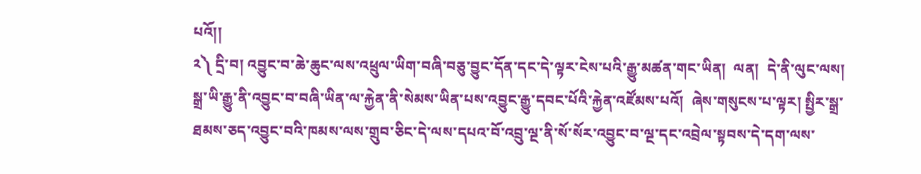པའོ།།
༢༽ དྲི་བ། འབྱུང་བ་ཆེ་ཆུང་ལས་འཕྲུལ་ཡིག་བཞི་བཅུ་བྱུང་དོན་དང་དེ་ལྟར་ངེས་པའི་རྒྱུ་མཚན་གང་ཡིན།  ལན།  དེ་ནི་ལུང་ལས།  སྒྲ་ཡི་རྒྱུ་ནི་འབྱུང་བ་བཞི་ཡིན་ལ་རྐྱེན་ནི་སེམས་ཡིན་པས་འབྱུང་རྒྱུ་དབང་པོའི་རྐྱེན་འཛོམས་པའོ།  ཞེས་གསུངས་པ་ལྟར། སྤྱིར་སྒྲ་ཐམས་ཅད་འབྱུང་བའི་ཁམས་ལས་གྲུབ་ཅིང་དེ་ལས་དཔའ་བོ་འབྲུ་ལྔ་ནི་སོ་སོར་འབྱུང་བ་ལྔ་དང་འབྲེལ་སྟབས་དེ་དག་ལས་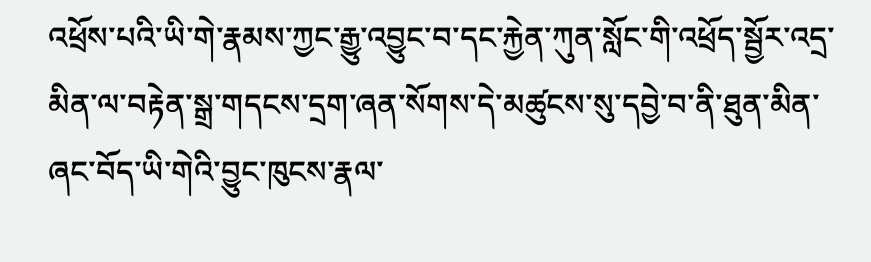འཕྲོས་པའི་ཡི་གེ་རྣམས་ཀྱང་རྒྱུ་འབྱུང་བ་དང་རྐྱེན་ཀུན་སློང་གི་འཕྲོད་སྦྱོར་འདྲ་མིན་ལ་བརྟེན་སྒྲ་གདངས་དྲག་ཞན་སོགས་དེ་མཚུངས་སུ་དབྱེ་བ་ནི་ཐུན་མིན་ཞང་བོད་ཡི་གེའི་བྱུང་ཁུངས་རྣལ་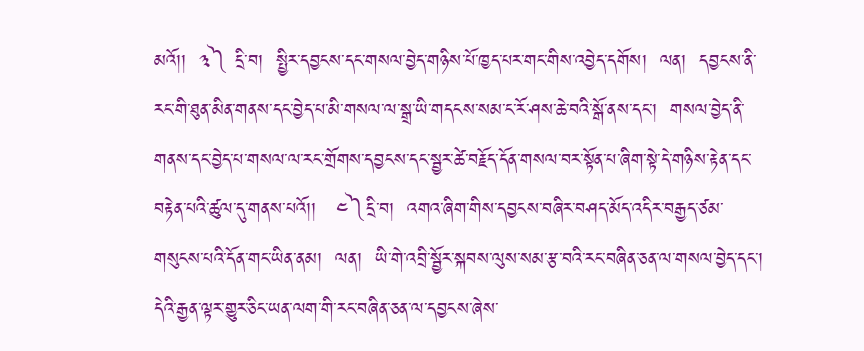མའོ།།  ༣༽ དྲི་བ།  སྤྱིར་དབྱངས་དང་གསལ་བྱེད་གཉིས་པོ་ཁྱད་པར་གང་གིས་འབྱེད་དགོས།  ལན།  དབྱངས་ནི་རང་གི་ཐུན་མིན་གནས་དང་བྱེད་པ་མི་གསལ་ལ་སྒྲ་ཡི་གདངས་སམ་ང་རོ་ཤས་ཆེ་བའི་སྒོ་ནས་དང་།  གསལ་བྱེད་ནི་གནས་དང་བྱེད་པ་གསལ་ལ་རང་གྲོགས་དབྱངས་དང་སྦྱར་ཚེ་བརྗོད་དོན་གསལ་བར་སྟོན་པ་ཞིག་སྟེ་དེ་གཉིས་རྟེན་དང་བརྟེན་པའི་ཚུལ་དུ་གནས་པའོ།།   ༤༽དྲི་བ།  འགའ་ཞིག་གིས་དབྱངས་བཞིར་བཤད་མོད་འདིར་བརྒྱད་ཙམ་གསུངས་པའི་དོན་གང་ཡིན་ནམ།  ལན།  ཡི་གེ་འབྲི་སྦྱོར་སྐབས་ལུས་སམ་རྩ་བའི་རང་བཞིན་ཅན་ལ་གསལ་བྱེད་དང་།  དེའི་རྒྱན་ལྟར་གྱུར་ཅིང་ཡན་ལག་གི་རང་བཞིན་ཅན་ལ་དབྱངས་ཞེས་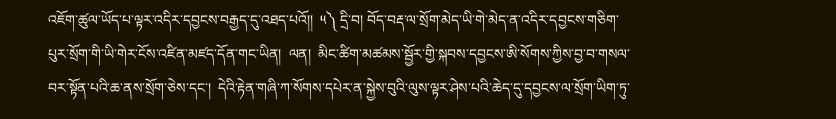འཇོག་ཚུལ་ཡོད་པ་ལྟར་འདིར་དབྱངས་བརྒྱད་དུ་འཐད་པའོ།།  ༥༽ དྲི་བ། བོད་བརྡ་ལ་སྲོག་མེད་ཡི་གེ་མེད་ན་འདིར་དབྱངས་གཅིག་པུར་སྲོག་གི་ཡི་གེར་ངོས་འཛིན་མཛད་དོན་གང་ཡིན།  ལན།  མིང་ཚིག་མཚམས་སྦྱོར་གྱི་སྐབས་དབྱངས་ཨི་སོགས་ཀྱིས་བྱ་བ་གསལ་བར་སྟོན་པའི་ཆ་ནས་སྲོག་ཅེས་དང་།  དེའི་རྟེན་གཞི་ཀ་སོགས་དཔེར་ན་སྐྱེས་བུའི་ལུས་ལྟར་ཤེས་པའི་ཆེད་དུ་དབྱངས་ལ་སྲོག་ཡིག་ཏུ་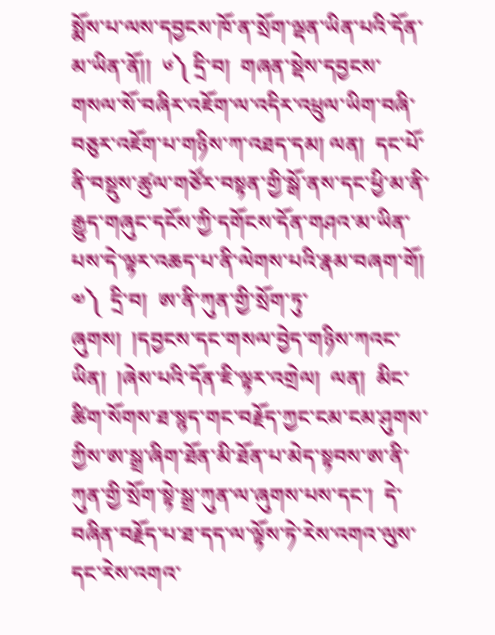སྨོས་པ་ལས་དབྱངས་ཁོ་ན་སྲོག་ལྡན་ཡིན་པའི་དོན་མ་ཡིན་ནོ།།  ༦༽ དྲི་བ།  གཞན་སྡེས་དབྱངས་གསལ་སོ་བཞིར་འཇོག་ལ་འདིར་འཕྲུལ་ཡིག་བཞི་བཅུར་འཇོག་པ་གཉིས་ཀ་འཐད་དམ། ལན།  དང་པོ་ནི་བསྡུས་ཚུལ་གཙོར་བསྟན་གྱི་སྒོ་ནས་དང་ཕྱི་མ་ནི་རྒྱུད་གཞུང་དངོས་ཀྱི་དགོངས་དོན་གཤའ་མ་ཡིན་པས་དེ་ལྟར་འཆད་པ་ནི་ལེགས་པའི་རྣམ་བཞག་གོ།  ༧༽  དྲི་བ།  ཨ་ནི་ཀུན་གྱི་སྲོག་ཏུ་ཞུགས།  །དབྱངས་དང་གསལ་བྱེད་གཉིས་ཀའང་ཡིན།  །ཞེས་པའི་དོན་ཇི་ལྟར་འགྲེལ།  ལན།  མིང་ཚིག་སོགས་ཐ་སྙད་གང་བརྗོད་ཀྱང་ངམ་ངམ་ཤུགས་ཀྱིས་ཨ་སྒྲ་ཞིག་ཐོན་མི་ཐོན་པ་མེད་སྟབས་ཨ་ནི་ཀུན་གྱི་སྲོག་སྟེ་སྒྲ་ཀུན་ལ་ཞུགས་པས་དང་།  དེ་བཞིན་བརྗོད་པ་ཐ་དད་ལ་ལྟོས་ཏེ་རེས་འགའ་ལུས་དང་རེས་འགའ་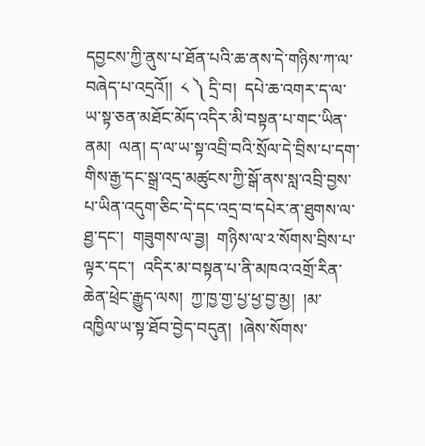དབྱངས་ཀྱི་ནུས་པ་ཐོན་པའི་ཆ་ནས་དེ་གཉིས་ཀ་ལ་བཞེད་པ་འདྲའོ།།  ༨ ༽ དྲི་བ།  དཔེ་ཆ་འགར་ད་ལ་ཡ་སྟ་ཅན་མཐོང་མོད་འདིར་མི་བསྟན་པ་གང་ཡིན་ནམ།  ལན། ད་ལ་ཡ་སྟ་འབྲི་བའི་སྲོལ་དེ་བྲིས་པ་དག་གིས་རྒྱ་དང་སྒྲ་འདྲ་མཚུངས་ཀྱི་སྒོ་ནས་སླ་འབྲི་བྱས་པ་ཡིན་འདུག་ཅིང་དེ་དང་འདྲ་བ་དཔེར་ན་ཐུགས་ལ་ཐྱ་དང་།  གཟུགས་ལ་ཟྱ།  གཉིས་ལ་༢་སོགས་བྲིས་པ་ལྟར་དང་།  འདིར་མ་བསྟན་པ་ནི་མཁའ་འགྲོ་རིན་ཆེན་ཕྲེང་རྒྱུད་ལས།  ཀྱ་ཁྱ་གྱ་པྱ་ཕྱ་བྱ་མྱ།  །མ་འཁྱིལ་ཡ་སྟ་ཐོབ་བྱེད་བདུན།  །ཞེས་སོགས་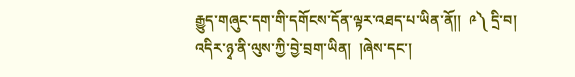རྒྱུད་གཞུང་དག་གི་དགོངས་དོན་ལྟར་འཐད་པ་ཡིན་ནོ།།  ༩༽ དྲི་བ།  འདིར་ཉྭ་ནི་ལུས་ཀྱི་བྱེ་བྲག་ཡིན།  །ཞེས་དང་།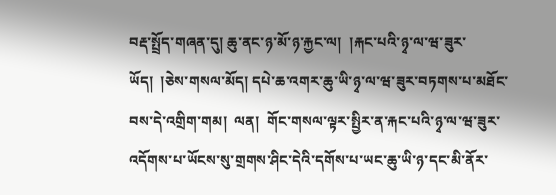བརྡ་སྤྲོད་གཞན་དུ། ཆུ་ནང་ཉ་མོ་ཉ་རྐྱང་ལ།  །རྐང་པའི་ཉྭ་ལ་ཝ་ཟུར་ཡོད།  །ཅེས་གསལ་མོད། དཔེ་ཆ་འགར་ཆུ་ཡི་ཉྭ་ལ་ཝ་ཟུར་བཏགས་པ་མཐོང་བས་དེ་འགྲིག་གམ།  ལན།  གོང་གསལ་ལྟར་སྤྱིར་ན་རྐང་པའི་ཉྭ་ལ་ཝ་ཟུར་འདོགས་པ་ཡོངས་སུ་གྲགས་ཤིང་དེའི་དགོས་པ་ཡང་ཆུ་ཡི་ཉ་དང་མི་ནོར་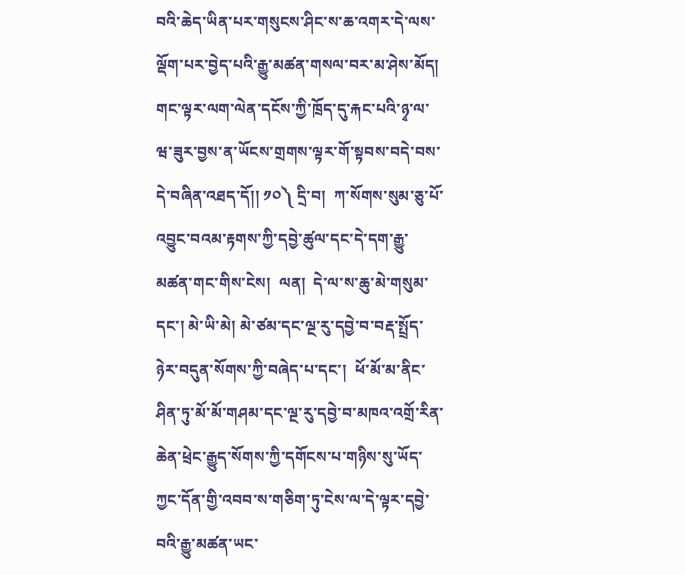བའི་ཆེད་ཡིན་པར་གསུངས་ཤིང་ས་ཆ་འགར་དེ་ལས་ལྡོག་པར་བྱེད་པའི་རྒྱུ་མཚན་གསལ་བར་མ་ཤེས་མོད།  གང་ལྟར་ལག་ལེན་དངོས་ཀྱི་ཁྲོད་དུ་རྐང་པའི་ཉྭ་ལ་ཝ་ཟུར་བྱས་ན་ཡོངས་གྲགས་ལྟར་གོ་སྟབས་བདེ་བས་དེ་བཞིན་འཐད་དོ།། ༡༠༽ དྲི་བ།  ཀ་སོགས་སུམ་ཅུ་པོ་འབྱུང་བའམ་རྟགས་ཀྱི་དབྱེ་ཚུལ་དང་དེ་དག་རྒྱུ་མཚན་གང་གིས་ངེས།  ལན།  དེ་ལ་ས་ཆུ་མེ་གསུམ་དང་། མེ་ཡི་མེ། མེ་ཙམ་དང་ལྔ་རུ་དབྱེ་བ་བརྡ་སྤྲོད་ཉེར་བདུན་སོགས་ཀྱི་བཞེད་པ་དང་།  ཕོ་མོ་མ་ནིང་ཤིན་ཏུ་མོ་མོ་གཤམ་དང་ལྔ་རུ་དབྱེ་བ་མཁའ་འགྲོ་རིན་ཆེན་ཕྲེང་རྒྱུད་སོགས་ཀྱི་དགོངས་པ་གཉིས་སུ་ཡོད་ཀྱང་དོན་གྱི་འབབ་ས་གཅིག་ཏུ་ངེས་ལ་དེ་ལྟར་དབྱེ་བའི་རྒྱུ་མཚན་ཡང་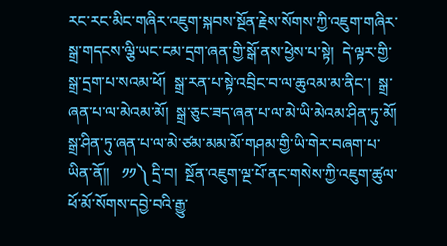རང་རང་མིང་གཞིར་འཇུག་སྐབས་སྔོན་རྗེས་སོགས་ཀྱི་འཇུག་གཞིར་སྒྲ་གདངས་ལྕི་ཡང་ངམ་དྲག་ཞན་གྱི་སྒོ་ནས་ཕྱེས་པ་སྟེ།  དེ་ལྟར་གྱི་སྒྲ་དྲག་པ་སའམ་ཕོ།  སྒྲ་རན་པ་སྟེ་འབྲིང་བ་ལ་ཆུའམ་མ་ནིང་།  སྒྲ་ཞན་པ་ལ་མེའམ་མོ།  སྒྲ་ཅུང་ཟད་ཞན་པ་ལ་མེ་ཡི་མེའམ་ཤིན་ཏུ་མོ།  སྒྲ་ཤིན་ཏུ་ཞན་པ་ལ་མེ་ཙམ་མམ་མོ་གཤམ་གྱི་ཡི་གེར་བཞག་པ་ཡིན་ནོ།།   ༡༡༽ དྲི་བ།  སྔོན་འཇུག་ལྔ་པོ་ནང་གསེས་ཀྱི་འཇུག་ཚུལ་ཕོ་མོ་སོགས་དབྱེ་བའི་རྒྱུ་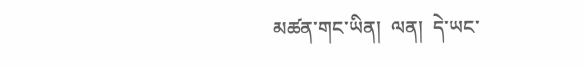མཚན་གང་ཡིན།  ལན།  དེ་ཡང་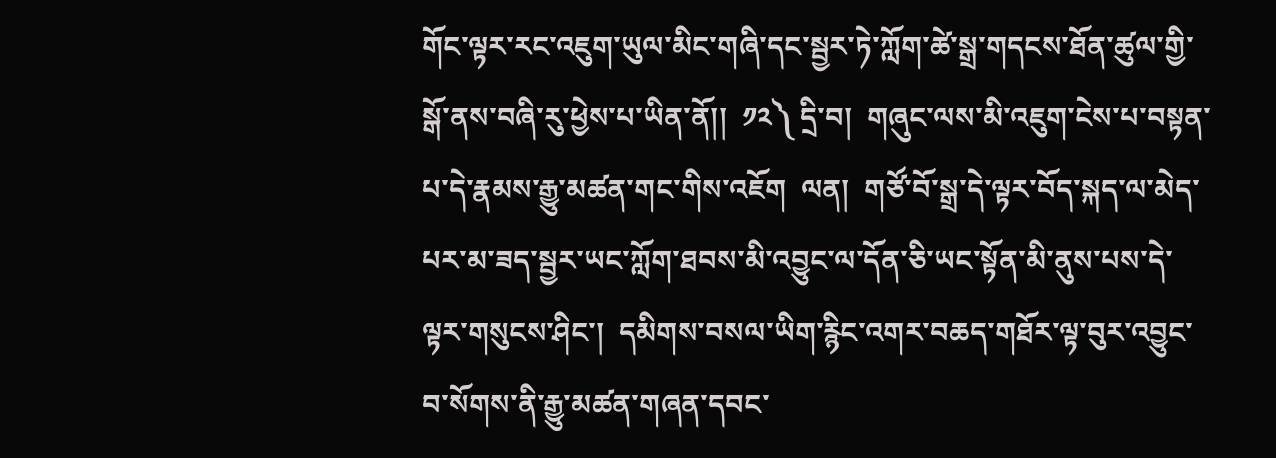གོང་ལྟར་རང་འཇུག་ཡུལ་མིང་གཞི་དང་སྦྱར་ཏེ་ཀློག་ཚེ་སྒྲ་གདངས་ཐོན་ཚུལ་གྱི་སྒོ་ནས་བཞི་རུ་ཕྱེས་པ་ཡིན་ནོ།།  ༡༢༽ དྲི་བ།  གཞུང་ལས་མི་འཇུག་ངེས་པ་བསྟན་པ་དེ་རྣམས་རྒྱུ་མཚན་གང་གིས་འཇོག  ལན།  གཙོ་བོ་སྒྲ་དེ་ལྟར་བོད་སྐད་ལ་མེད་པར་མ་ཟད་སྦྱར་ཡང་ཀློག་ཐབས་མི་འབྱུང་ལ་དོན་ཅི་ཡང་སྟོན་མི་ནུས་པས་དེ་ལྟར་གསུངས་ཤིང་།  དམིགས་བསལ་ཡིག་རྙིང་འགར་བཆད་གཐོར་ལྟ་བུར་འབྱུང་བ་སོགས་ནི་རྒྱུ་མཚན་གཞན་དབང་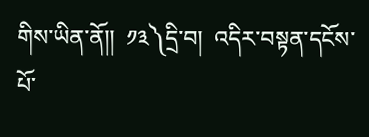གིས་ཡིན་ནོ།།  ༡༣༽དྲི་བ།  འདིར་བསྟན་དངོས་པོ་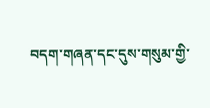བདག་གཞན་དང་དུས་གསུམ་གྱི་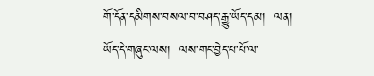གོ་དོན་དམིགས་བསལ་བ་བཤད་རྒྱུ་ཡོད་དམ།  ལན།  ཡོད་དེ་གཞུང་ལས།  ལས་གང་བྱེད་པ་པོ་ལ་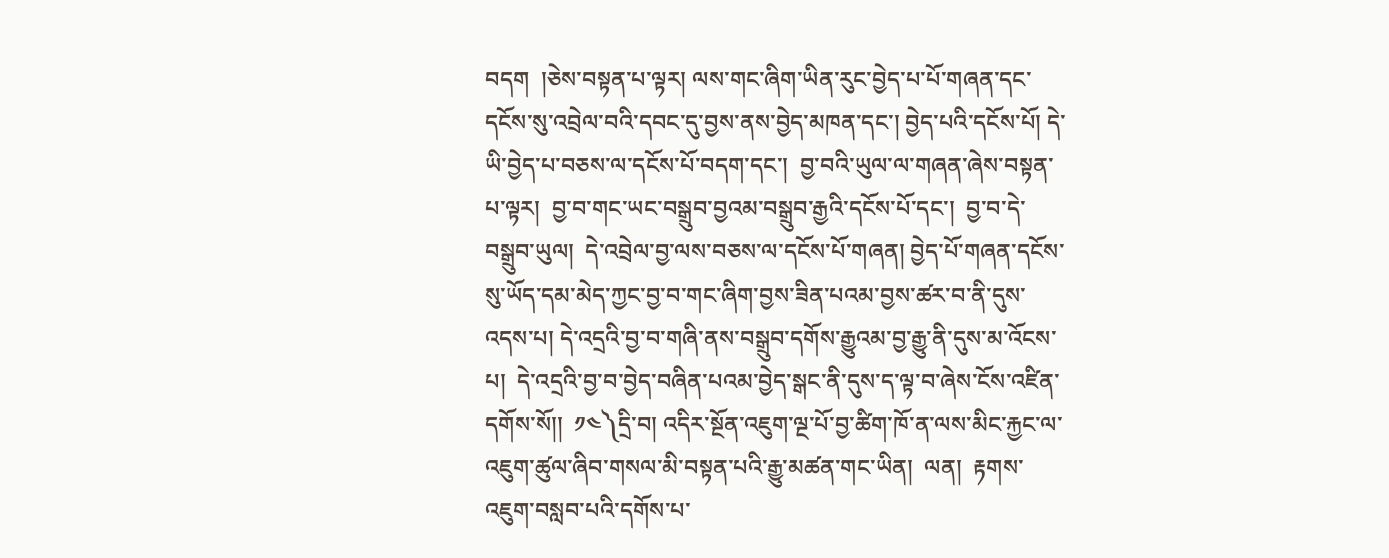བདག  །ཅེས་བསྟན་པ་ལྟར། ལས་གང་ཞིག་ཡིན་རུང་བྱེད་པ་པོ་གཞན་དང་དངོས་སུ་འབྲེལ་བའི་དབང་དུ་བྱས་ནས་བྱེད་མཁན་དང་། བྱེད་པའི་དངོས་པོ། དེ་ཡི་བྱེད་པ་བཅས་ལ་དངོས་པོ་བདག་དང་།  བྱ་བའི་ཡུལ་ལ་གཞན་ཞེས་བསྟན་པ་ལྟར།  བྱ་བ་གང་ཡང་བསྒྲུབ་བྱའམ་བསྒྲུབ་རྒྱའི་དངོས་པོ་དང་།  བྱ་བ་དེ་བསྒྲུབ་ཡུལ།  དེ་འབྲེལ་བྱ་ལས་བཅས་ལ་དངོས་པོ་གཞན། བྱེད་པོ་གཞན་དངོས་སུ་ཡོད་དམ་མེད་ཀྱང་བྱ་བ་གང་ཞིག་བྱས་ཟིན་པའམ་བྱས་ཚར་བ་ནི་དུས་འདས་པ། དེ་འདྲའི་བྱ་བ་གཞི་ནས་བསྒྲུབ་དགོས་རྒྱུའམ་བྱ་རྒྱུ་ནི་དུས་མ་འོངས་པ།  དེ་འདྲའི་བྱ་བ་བྱེད་བཞིན་པའམ་བྱེད་སྒང་ནི་དུས་ད་ལྟ་བ་ཞེས་ངོས་འཛིན་དགོས་སོ།།  ༡༤༽དྲི་བ། འདིར་སྔོན་འཇུག་ལྔ་པོ་བྱ་ཚིག་ཁོ་ན་ལས་མིང་རྐྱང་ལ་འཇུག་ཚུལ་ཞིབ་གསལ་མི་བསྟན་པའི་རྒྱུ་མཚན་གང་ཡིན།  ལན།  རྟགས་འཇུག་བསླབ་པའི་དགོས་པ་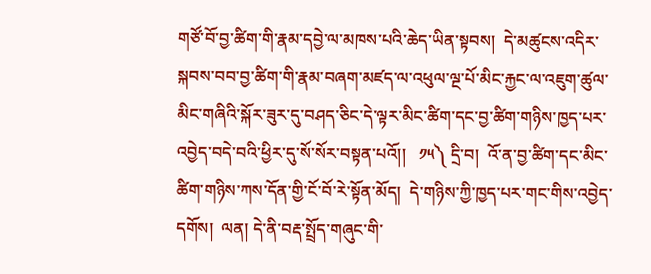གཙོ་བོ་བྱ་ཚིག་གི་རྣམ་དབྱེ་ལ་མཁས་པའི་ཆེད་ཡིན་སྟབས།  དེ་མཚུངས་འདིར་སྐབས་བབ་བྱ་ཚིག་གི་རྣམ་བཞག་མཛད་ལ་འཕུལ་ལྔ་པོ་མིང་རྐྱང་ལ་འཇུག་ཚུལ་མིང་གཞིའི་སྐོར་ཟུར་དུ་བཤད་ཅིང་དེ་ལྟར་མིང་ཚིག་དང་བྱ་ཚིག་གཉིས་ཁྱད་པར་འབྱེད་བདེ་བའི་ཕྱིར་དུ་སོ་སོར་བསྟན་པའོ།།   ༡༥༽ དྲི་བ།  འོ་ན་བྱ་ཚིག་དང་མིང་ཚིག་གཉིས་ཀས་དོན་གྱི་ངོ་བོ་རེ་སྟོན་མོད།  དེ་གཉིས་ཀྱི་ཁྱད་པར་གང་གིས་འབྱེད་དགོས།  ལན། དེ་ནི་བརྡ་སྤྲོད་གཞུང་གི་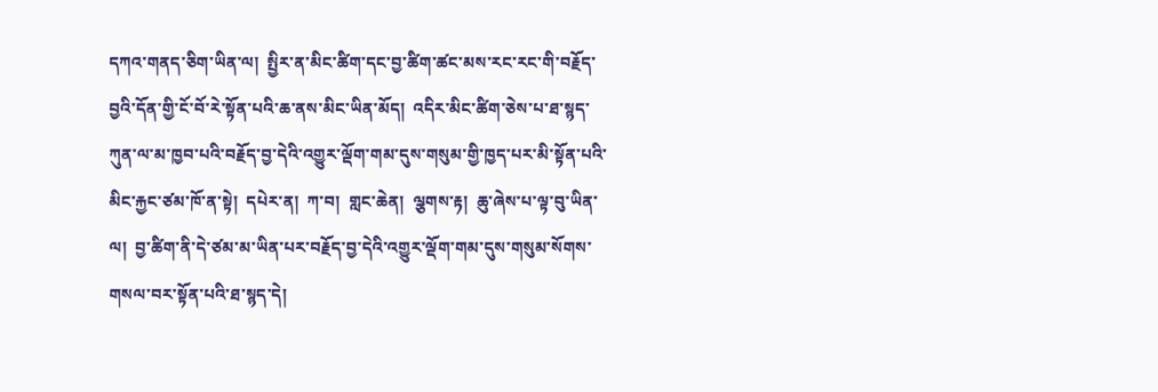དཀའ་གནད་ཅིག་ཡིན་ལ།  སྤྱིར་ན་མིང་ཚིག་དང་བྱ་ཚིག་ཚང་མས་རང་རང་གི་བརྗོད་བྱའི་དོན་གྱི་ངོ་བོ་རེ་སྟོན་པའི་ཆ་ནས་མིང་ཡིན་མོད།  འདིར་མིང་ཚིག་ཅེས་པ་ཐ་སྙད་ཀུན་ལ་མ་ཁྱབ་པའི་བརྗོད་བྱ་དེའི་འགྱུར་ལྡོག་གམ་དུས་གསུམ་གྱི་ཁྱད་པར་མི་སྟོན་པའི་མིང་རྐྱང་ཙམ་ཁོ་ན་སྟེ།  དཔེར་ན།  ཀ་བ།  གླང་ཆེན།  ལྕགས་རྟ།  ཆུ་ཞེས་པ་ལྟ་བུ་ཡིན་ལ།  བྱ་ཚིག་ནི་དེ་ཙམ་མ་ཡིན་པར་བརྗོད་བྱ་དེའི་འགྱུར་ལྡོག་གམ་དུས་གསུམ་སོགས་གསལ་བར་སྟོན་པའི་ཐ་སྙད་དེ།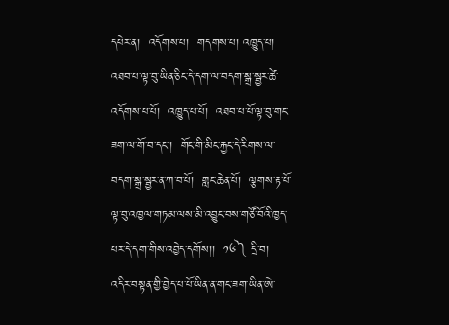དཔེར་ན།  འདོགས་པ།  གདགས་པ། འཁྱུད་པ། འཐབ་པ་ལྟ་བུ་ཡིན་ཅིང་དེ་དག་ལ་བདག་སྒྲ་སྦྱར་ཚེ་འདོགས་པ་པོ།  འཁྱུད་པ་པོ།  འཐབ་པ་པོ་ལྟ་བུ་གང་ཟག་ལ་གོ་བ་དང་།  གོང་གི་མིང་རྐྱང་དེ་རིགས་ལ་བདག་སྒྲ་སྦྱར་ན་ཀ་བ་པོ།  གླང་ཆེན་པོ།  ལྕགས་རྟ་པོ་ལྟ་བུ་འཁྱལ་གཏམ་ལས་མི་འབྱུང་བས་གཙོ་བོའི་ཁྱད་པར་དེ་དག་གིས་འབྱེད་དགོས།།  ༡༦༽ དྲི་བ།  འདིར་བསྟན་གྱི་བྱེད་པ་པོ་ཡིན་ན་གང་ཟག་ཡིན་ཨེ་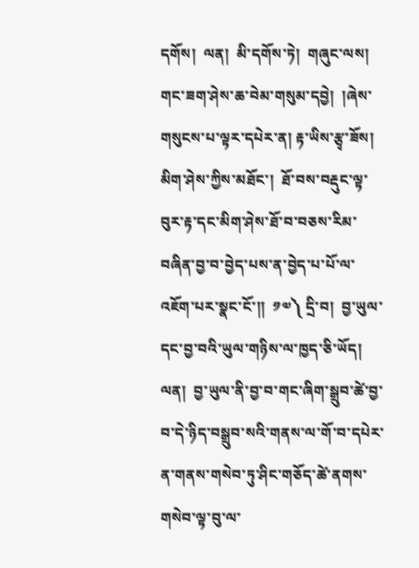དགོས།  ལན།  མི་དགོས་ཏེ།  གཞུང་ལས།  གང་ཟག་ཤེས་ཆ་བེམ་གསུམ་དབྱེ།  །ཞེས་གསུངས་པ་ལྟར་དཔེར་ན། རྟ་ཡིས་རྩྭ་ཟོས།  མིག་ཤེས་ཀྱིས་མཐོང་།  ཐོ་བས་བརྡུང་ལྟ་བུར་རྟ་དང་མིག་ཤེས་ཐོ་བ་བཅས་རིམ་བཞིན་བྱ་བ་བྱེད་པས་ན་བྱེད་པ་པོ་ལ་འཇོག་པར་སྣང་ངོ་།།  ༡༧༽ དྲི་བ།  བྱ་ཡུལ་དང་བྱ་བའི་ཡུལ་གཉིས་ལ་ཁྱད་ཅི་ཡོད།  ལན།  བྱ་ཡུལ་ནི་བྱ་བ་གང་ཞིག་སྒྲུབ་ཚེ་བྱ་བ་དེ་ཉིད་བསྒྲུབ་སའི་གནས་ལ་གོ་བ་དཔེར་ན་གནས་གསེབ་ཏུ་ཤིང་གཅོད་ཚེ་ནགས་གསེབ་ལྟ་བུ་ལ་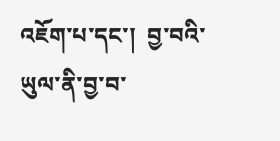འཇོག་པ་དང་།  བྱ་བའི་ཡུལ་ནི་བྱ་བ་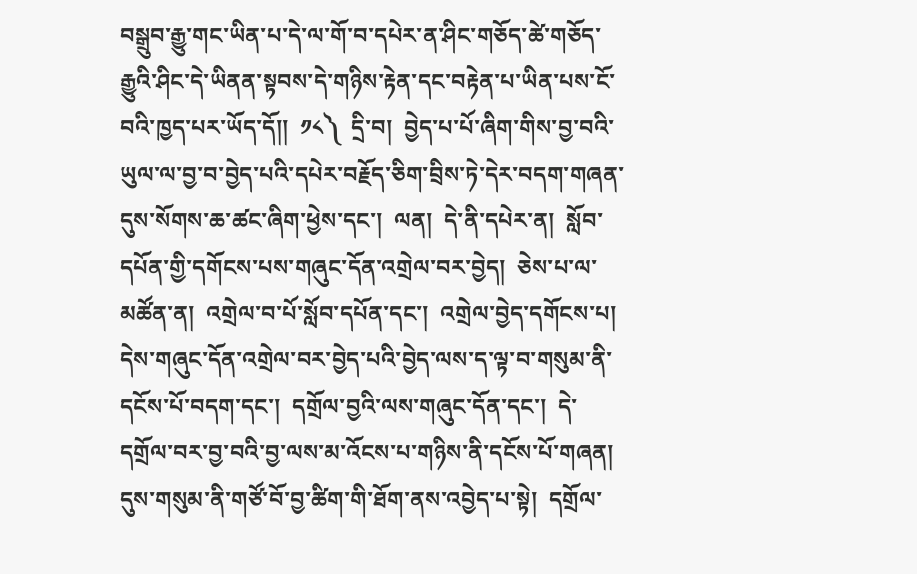བསྒྲུབ་རྒྱུ་གང་ཡིན་པ་དེ་ལ་གོ་བ་དཔེར་ན་ཤིང་གཅོད་ཚེ་གཅོད་རྒྱུའི་ཤིང་དེ་ཡིནན་སྟབས་དེ་གཉིས་རྟེན་དང་བརྟེན་པ་ཡིན་པས་ངོ་བའི་ཁྱད་པར་ཡོད་དོ།།  ༡༨༽  དྲི་བ།  བྱེད་པ་པོ་ཞིག་གིས་བྱ་བའི་ཡུལ་ལ་བྱ་བ་བྱེད་པའི་དཔེར་བརྗོད་ཅིག་བྲིས་ཏེ་དེར་བདག་གཞན་དུས་སོགས་ཆ་ཚང་ཞིག་ཕྱེས་དང་།  ལན།  དེ་ནི་དཔེར་ན།  སློབ་དཔོན་གྱི་དགོངས་པས་གཞུང་དོན་འགྲེལ་བར་བྱེད།  ཅེས་པ་ལ་མཚོན་ན།  འགྲེལ་བ་པོ་སློབ་དཔོན་དང་།  འགྲེལ་བྱེད་དགོངས་པ།   དེས་གཞུང་དོན་འགྲེལ་བར་བྱེད་པའི་བྱེད་ལས་ད་ལྟ་བ་གསུམ་ནི་དངོས་པོ་བདག་དང་།  དགྲོལ་བྱའི་ལས་གཞུང་དོན་དང་།  དེ་དགྲོལ་བར་བྱ་བའི་བྱ་ལས་མ་འོངས་པ་གཉིས་ནི་དངོས་པོ་གཞན།   དུས་གསུམ་ནི་གཙོ་བོ་བྱ་ཚིག་གི་ཐོག་ནས་འབྱེད་པ་སྟེ།  དགྲོལ་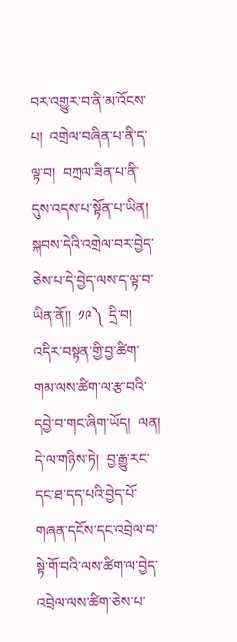བར་འགྱུར་བ་ནི་མ་འོངས་པ།  འགྲེལ་བཞིན་པ་ནི་ད་ལྟ་བ།  བཀྲལ་ཟིན་པ་ནི་དུས་འདས་པ་སྟོན་པ་ཡིན།  སྐབས་དེའི་འགྲེལ་བར་བྱེད་ཅེས་པ་དེ་བྱེད་ལས་ད་ལྟ་བ་ཡིན་ནོ།།  ༡༩༽  དྲི་བ།  འདིར་བསྟན་གྱི་བྱ་ཚིག་གམ་ལས་ཚིག་ལ་རྩ་བའི་དབྱེ་བ་གང་ཞིག་ཡོད།  ལན།  དེ་ལ་གཉིས་ཏེ།  བྱ་རྒྱུ་རང་དང་ཐ་དད་པའི་བྱེད་པོ་གཞན་དངོས་དང་འབྲེལ་བ་སྟེ་གོ་བའི་ལས་ཚིག་ལ་བྱེད་འབྲེལ་ལས་ཚིག་ཅེས་པ་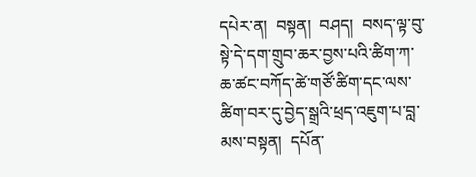དཔེར་ན།  བསྟན།  བཤད།  བསད་ལྟ་བུ་སྟེ་དེ་དག་གྲུབ་ཆར་བྱས་པའི་ཚིག་ཀ་ཆ་ཚང་བཀོད་ཚེ་གཙོ་ཚིག་དང་ལས་ཚིག་བར་དུ་བྱེད་སྒྲའི་ཕྲད་འཇུག་པ་བླ་མས་བསྟན།  དཔོན་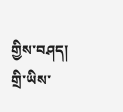གྱིས་བཤད།  གྲི་ཡིས་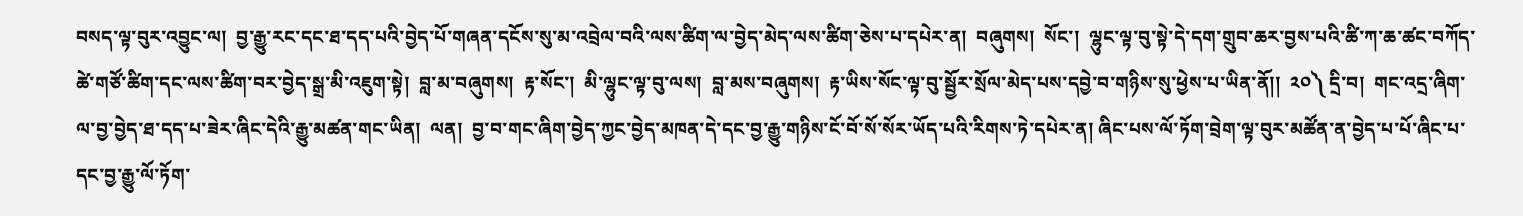བསད་ལྟ་བུར་འབྱུང་ལ།  བྱ་རྒྱུ་རང་དང་ཐ་དད་པའི་བྱེད་པོ་གཞན་དངོས་སུ་མ་འབྲེལ་བའི་ལས་ཚིག་ལ་བྱེད་མེད་ལས་ཚིག་ཅེས་པ་དཔེར་ན།  བཞུགས།  སོང་།  ལྷུང་ལྟ་བུ་སྟེ་དེ་དག་གྲུབ་ཆར་བྱས་པའི་ཚི་ཀ་ཆ་ཚང་བཀོད་ཚེ་གཙོ་ཚིག་དང་ལས་ཚིག་བར་བྱེད་སྒྲ་མི་འཇུག་སྟེ།  བླ་མ་བཞུགས།  རྟ་སོང་།  མི་ལྷུང་ལྟ་བུ་ལས།  བླ་མས་བཞུགས།  རྟ་ཡིས་སོང་ལྟ་བུ་སྦྱོར་སྲོལ་མེད་པས་དབྱེ་བ་གཉིས་སུ་ཕྱེས་པ་ཡིན་ནོ།།  ༢༠༽ དྲི་བ།  གང་འདྲ་ཞིག་ལ་བྱ་བྱེད་ཐ་དད་པ་ཟེར་ཞིང་དེའི་རྒྱུ་མཚན་གང་ཡིན།  ལན།  བྱ་བ་གང་ཞིག་བྱེད་ཀྱང་བྱེད་མཁན་དེ་དང་བྱ་རྒྱུ་གཉིས་ངོ་བོ་སོ་སོར་ཡོད་པའི་རིགས་ཏེ་དཔེར་ན། ཞིང་པས་ལོ་ཏོག་བྲེག་ལྟ་བུར་མཚོན་ན་བྱེད་པ་པོ་ཞིང་པ་དང་བྱ་རྒྱུ་ལོ་ཏོག་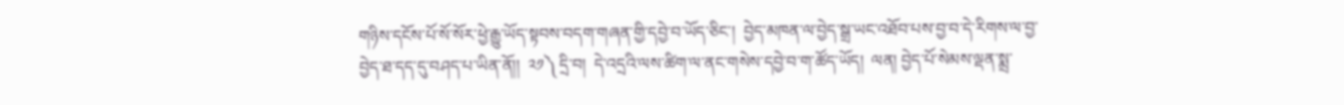གཉིས་དངོས་པོ་སོ་སོར་ཕྱེ་རྒྱུ་ཡོད་སྟབས་བདག་གཞན་གྱི་དབྱེ་བ་ཡོད་ཅིང་།  བྱེད་མཁན་ལ་བྱེད་སྒྲ་ཡང་འཐོབ་པས་བྱ་བ་དེ་རིགས་ལ་བྱ་བྱེད་ཐ་དད་དུ་བཤད་པ་ཡིན་ནོ།།  ༢༡༽ དྲི་བ།  དེ་འདྲའི་ལས་ཚིག་ལ་ནང་གསེས་དབྱེ་བ་ག་ཚོད་ཡོད།  ལན། བྱེད་པོ་སེམས་ལྡན་སྨྲ་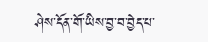ཤེས་དོན་གོ་ཡིས་བྱ་བ་བྱེད་པ་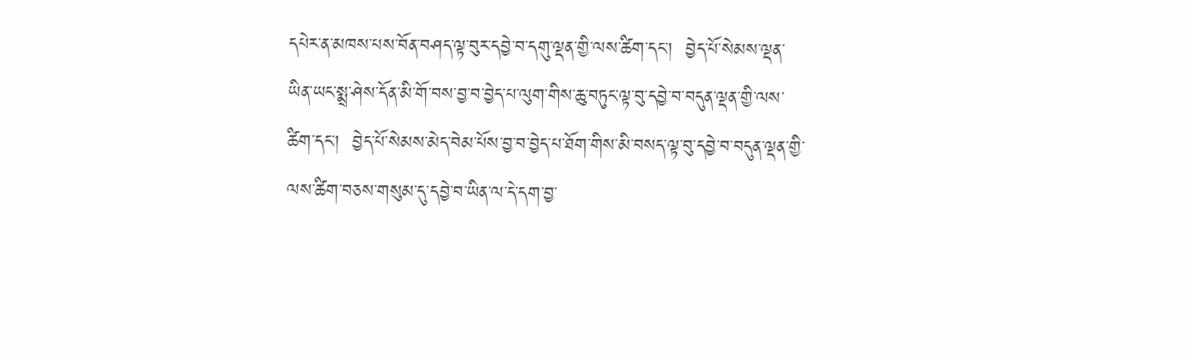དཔེར་ན་མཁས་པས་བོན་བཤད་ལྟ་བུར་དབྱེ་བ་དགུ་ལྡན་གྱི་ལས་ཚིག་དང་།  བྱེད་པོ་སེམས་ལྡན་ཡིན་ཡང་སྨྲ་ཤེས་དོན་མི་གོ་བས་བྱ་བ་བྱེད་པ་ལུག་གིས་ཆུ་བཏུང་ལྟ་བུ་དབྱེ་བ་བདུན་ལྡན་གྱི་ལས་ཚིག་དང་།  བྱེད་པོ་སེམས་མེད་བེམ་པོས་བྱ་བ་བྱེད་པ་ཐོག་གིས་མི་བསད་ལྟ་བུ་དབྱེ་བ་བདུན་ལྡན་གྱི་ལས་ཚིག་བཅས་གསུམ་དུ་དབྱེ་བ་ཡིན་ལ་དེ་དག་བྱ་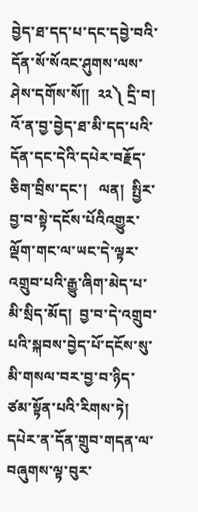བྱེད་ཐ་དད་པ་དང་དབྱེ་བའི་དོན་སོ་སོའང་ཤུགས་ལས་ཤེས་དགོས་སོ།།  ༢༢༽ དྲི་བ།  འོ་ན་བྱ་བྱེད་ཐ་མི་དད་པའི་དོན་དང་དེའི་དཔེར་བརྗོད་ཅིག་བྲིས་དང་།   ལན།  སྤྱིར་བྱ་བ་སྟེ་དངོས་པོའིའགྱུར་ལྡོག་གང་ལ་ཡང་དེ་ལྟར་འགྲུབ་པའི་རྒྱུ་ཞིག་མེད་པ་མི་སྲིད་མོད།  བྱ་བ་དེ་འགྲུབ་པའི་སྐབས་བྱེད་པོ་དངོས་སུ་མི་གསལ་བར་བྱ་བ་ཉིད་ཙམ་སྟོན་པའི་རིགས་ཏེ།  དཔེར་ན་དོན་གྲུབ་གདན་ལ་བཞུགས་ལྟ་བུར་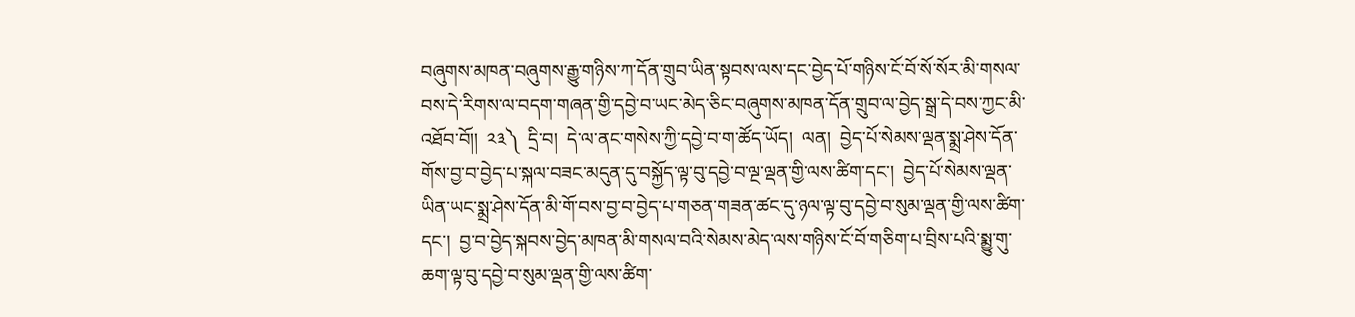བཞུགས་མཁན་བཞུགས་རྒྱུ་གཉིས་ཀ་དོན་གྲུབ་ཡིན་སྟབས་ལས་དང་བྱེད་པོ་གཉིས་ངོ་བོ་སོ་སོར་མི་གསལ་བས་དེ་རིགས་ལ་བདག་གཞན་གྱི་དབྱེ་བ་ཡང་མེད་ཅིང་བཞུགས་མཁན་དོན་གྲུབ་ལ་བྱེད་སྒྲ་དེ་བས་ཀྱང་མི་འཐོབ་བོ།།  ༢༣༽  དྲི་བ།  དེ་ལ་ནང་གསེས་ཀྱི་དབྱེ་བ་ག་ཚོད་ཡོད།  ལན།  བྱེད་པོ་སེམས་ལྡན་སྨྲ་ཤེས་དོན་གོས་བྱ་བ་བྱེད་པ་སྐལ་བཟང་མདུན་དུ་བསྐྱོད་ལྟ་བུ་དབྱེ་བ་ལྔ་ལྡན་གྱི་ལས་ཚིག་དང་།  བྱེད་པོ་སེམས་ལྡན་ཡིན་ཡང་སྨྲ་ཤེས་དོན་མི་གོ་བས་བྱ་བ་བྱེད་པ་གཅན་གཟན་ཚང་དུ་ཉལ་ལྟ་བུ་དབྱེ་བ་སུམ་ལྡན་གྱི་ལས་ཚིག་དང་།  བྱ་བ་བྱེད་སྐབས་བྱེད་མཁན་མི་གསལ་བའི་སེམས་མེད་ལས་གཉིས་ངོ་བོ་གཅིག་པ་བྲིས་པའི་སྨྱུ་གུ་ཆག་ལྟ་བུ་དབྱེ་བ་སུམ་ལྡན་གྱི་ལས་ཚིག་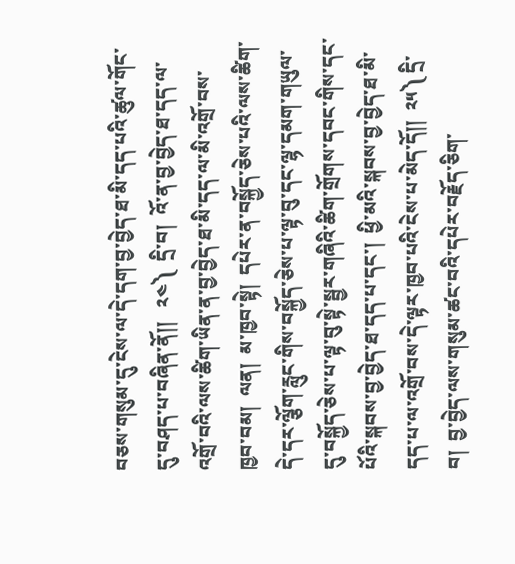བཅས་གསུམ་དུ་ངེས་ལ་དེ་དག་བྱ་བྱེད་ཐ་མི་དད་པའི་ཚུལ་གོང་དུ་བཤད་པ་བཞིན་ནོ།།   ༢༤༽  དྲི་བ།  འོ་ན་བྱ་བྱེད་ཐ་དད་ལ་འགྲོ་བའི་ལས་ཚིག་ཡིན་ན་བྱ་བྱེད་ཐ་མི་དད་ལ་མི་འགྲོ་བས་ཁྱབ་བམ།  ལན།  མ་ཁྱབ་སྟེ།  དཔེར་ན་བསྐྱོད་ཅེས་པའི་ལས་ཚིག་དེ་དར་ལྕོག་རླུང་གིས་བསྐྱོད་ཅེས་པ་ལྟ་བུ་དང་ལྷ་དམག་གཡུལ་དུ་བསྐྱོད་ཅེས་པ་ལྟ་བུ་སྟེ་སྦྱར་གཞིའི་ཚིག་གྲོགས་དབང་གིས་དང་པོའི་སྐབས་བྱ་བྱེད་ཐ་དད་པ་དང་།  ཕྱི་མའི་སྐབས་བྱ་བྱེད་ཐ་མི་དད་པ་ལ་འགྲོ་བས་དེ་ལྟར་ཁྱབ་པའི་ངེས་པ་མེད་དོ།།  ༢༥༽ དྲི་བ།  བྱ་བྱེད་ལས་གསུམ་ཚང་བའི་དཔེར་བརྗོད་ཅིག་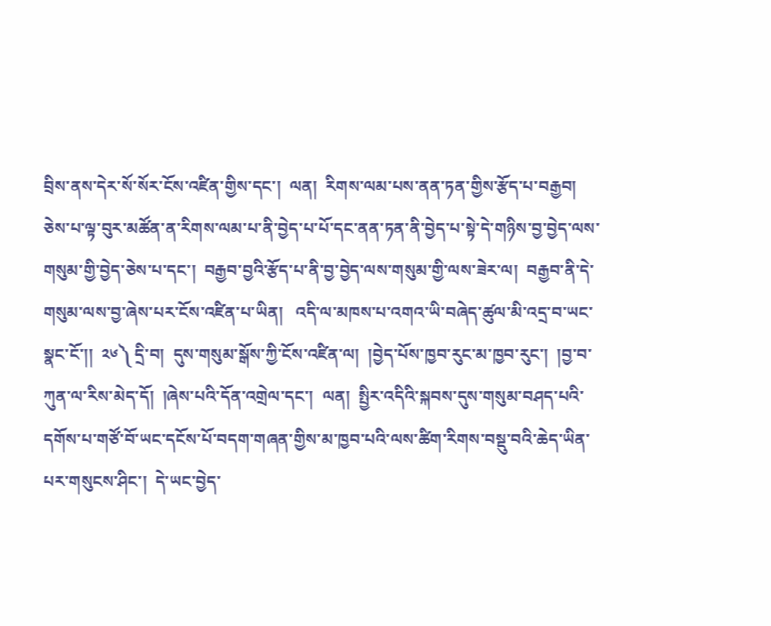བྲིས་ནས་དེར་སོ་སོར་ངོས་འཛིན་གྱིས་དང་།  ལན།  རིགས་ལམ་པས་ནན་ཏན་གྱིས་རྩོད་པ་བརྒྱབ།  ཅེས་པ་ལྟ་བུར་མཚོན་ན་རིགས་ལམ་པ་ནི་བྱེད་པ་པོ་དང་ནན་ཏན་ནི་བྱེད་པ་སྟེ་དེ་གཉིས་བྱ་བྱེད་ལས་གསུམ་གྱི་བྱེད་ཅེས་པ་དང་།  བརྒྱབ་བྱའི་རྩོད་པ་ནི་བྱ་བྱེད་ལས་གསུམ་གྱི་ལས་ཟེར་ལ།  བརྒྱབ་ནི་དེ་གསུམ་ལས་བྱ་ཞེས་པར་ངོས་འཛིན་པ་ཡིན།   འདི་ལ་མཁས་པ་འགའ་ཡི་བཞེད་ཚུལ་མི་འདྲ་བ་ཡང་སྣང་ངོ་།།  ༢༦༽ དྲི་བ།  དུས་གསུམ་སྒོས་ཀྱི་ངོས་འཛིན་ལ།  །བྱེད་པོས་ཁྱབ་རུང་མ་ཁྱབ་རུང་།  །བྱ་བ་ཀུན་ལ་རིས་མེད་དོ།  །ཞེས་པའི་དོན་འགྲེལ་དང་།  ལན།  སྤྱིར་འདིའི་སྐབས་དུས་གསུམ་བཤད་པའི་དགོས་པ་གཙོ་བོ་ཡང་དངོས་པོ་བདག་གཞན་གྱིས་མ་ཁྱབ་པའི་ལས་ཚིག་རིགས་བསྡུ་བའི་ཆེད་ཡིན་པར་གསུངས་ཤིང་།  དེ་ཡང་བྱེད་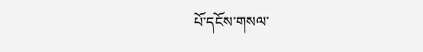པོ་དངོས་གསལ་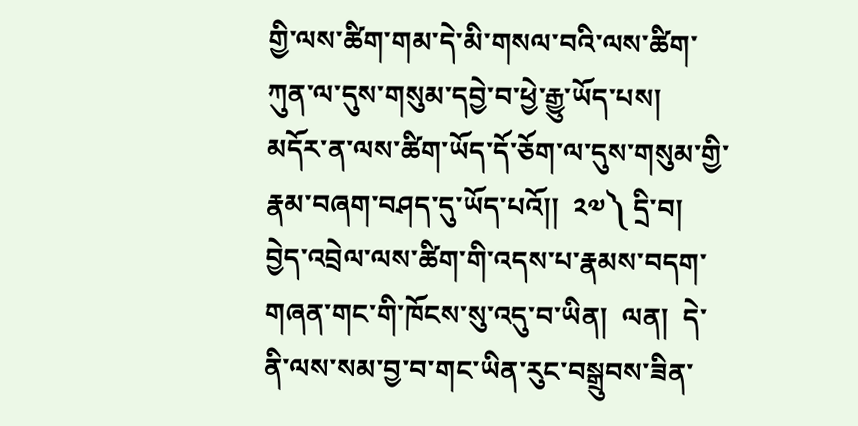གྱི་ལས་ཚིག་གམ་དེ་མི་གསལ་བའི་ལས་ཚིག་ཀུན་ལ་དུས་གསུམ་དབྱེ་བ་ཕྱེ་རྒྱུ་ཡོད་པས།  མདོར་ན་ལས་ཚིག་ཡོད་དོ་ཅོག་ལ་དུས་གསུམ་གྱི་རྣམ་བཞག་བཤད་དུ་ཡོད་པའོ།།  ༢༧༽ དྲི་བ།  བྱེད་འབྲེལ་ལས་ཚིག་གི་འདས་པ་རྣམས་བདག་གཞན་གང་གི་ཁོངས་སུ་འདུ་བ་ཡིན།  ལན།  དེ་ནི་ལས་སམ་བྱ་བ་གང་ཡིན་རུང་བསྒྲུབས་ཟིན་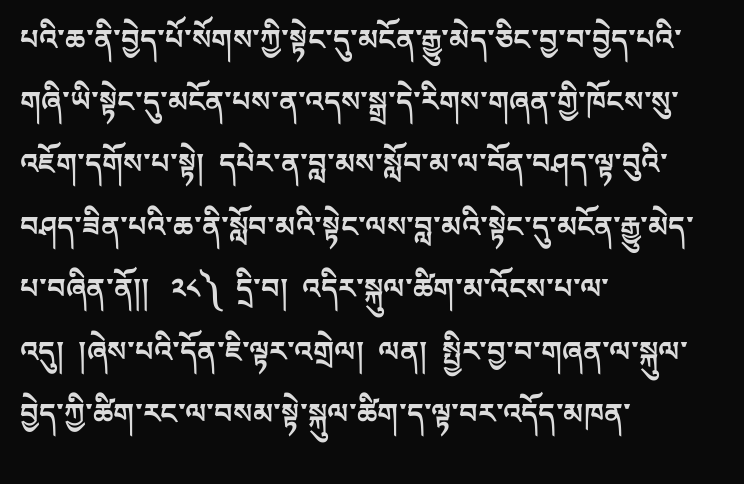པའི་ཆ་ནི་བྱེད་པོ་སོགས་ཀྱི་སྟེང་དུ་མངོན་རྒྱུ་མེད་ཅིང་བྱ་བ་བྱེད་པའི་གཞི་ཡི་སྟེང་དུ་མངོན་པས་ན་འདས་སྒྲ་དེ་རིགས་གཞན་གྱི་ཁོངས་སུ་འཇོག་དགོས་པ་སྟེ།  དཔེར་ན་བླ་མས་སློབ་མ་ལ་བོན་བཤད་ལྟ་བུའི་བཤད་ཟིན་པའི་ཆ་ནི་སློབ་མའི་སྟེང་ལས་བླ་མའི་སྟེང་དུ་མངོན་རྒྱུ་མེད་པ་བཞིན་ནོ།།   ༢༨༽  དྲི་བ།  འདིར་སྐུལ་ཚིག་མ་འོངས་པ་ལ་འདུ།  །ཞེས་པའི་དོན་ཇི་ལྟར་འགྲེལ།  ལན།  སྤྱིར་བྱ་བ་གཞན་ལ་སྐུལ་བྱེད་ཀྱི་ཚིག་རང་ལ་བསམ་སྟེ་སྐུལ་ཚིག་ད་ལྟ་བར་འདོད་མཁན་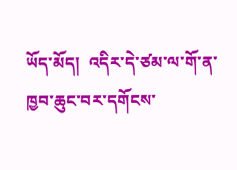ཡོད་མོད།  འདིར་དེ་ཙམ་ལ་གོ་ན་ཁྱབ་ཆུང་བར་དགོངས་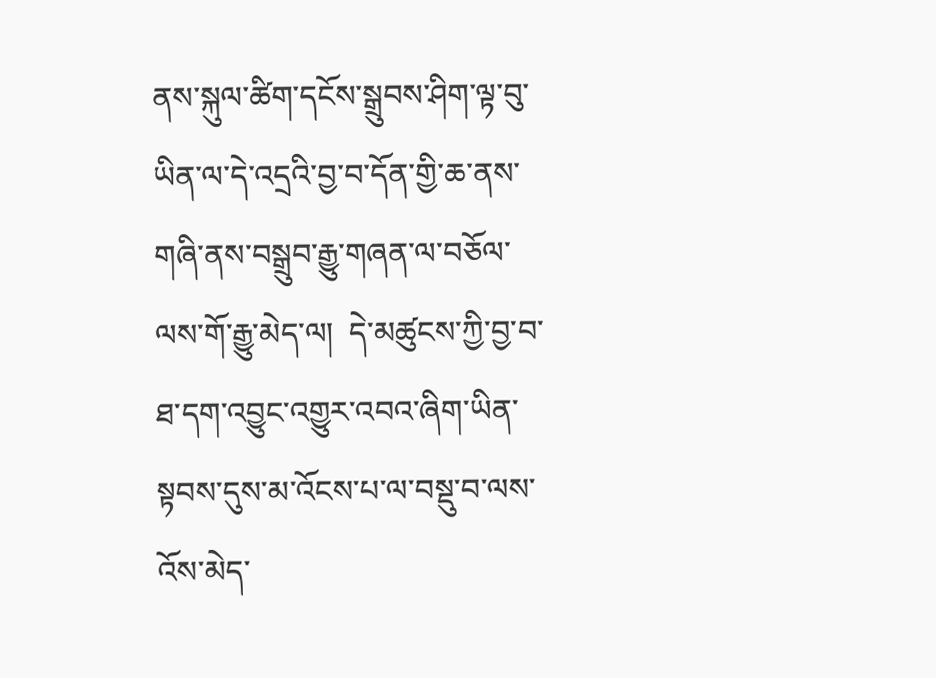ནས་སྐུལ་ཚིག་དངོས་སྒྲུབས་ཤིག་ལྟ་བུ་ཡིན་ལ་དེ་འདྲའི་བྱ་བ་དོན་གྱི་ཆ་ནས་གཞི་ནས་བསྒྲུབ་རྒྱུ་གཞན་ལ་བཅོལ་ལས་གོ་རྒྱུ་མེད་ལ།  དེ་མཚུངས་ཀྱི་བྱ་བ་ཐ་དག་འབྱུང་འགྱུར་འབའ་ཞིག་ཡིན་སྟབས་དུས་མ་འོངས་པ་ལ་བསྡུ་བ་ལས་འོས་མེད་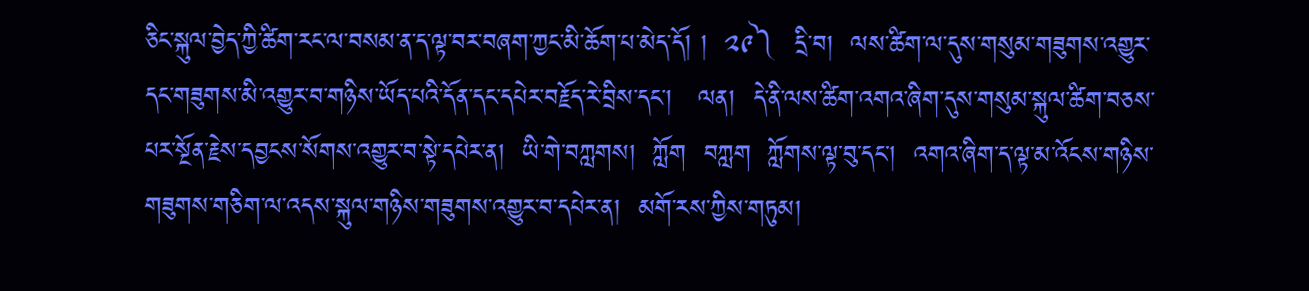ཅིང་སྐུལ་བྱེད་ཀྱི་ཚིག་རང་ལ་བསམ་ན་ད་ལྟ་བར་བཞག་ཀྱང་མི་ཆོག་པ་མེད་དོ། །  ༢༩༽  དྲི་བ།  ལས་ཚིག་ལ་དུས་གསུམ་གཟུགས་འགྱུར་དང་གཟུགས་མི་འགྱུར་བ་གཉིས་ཡོད་པའི་དོན་དང་དཔེར་བརྗོད་རེ་བྲིས་དང་།   ལན།  དེ་ནི་ལས་ཚིག་འགའ་ཞིག་དུས་གསུམ་སྐུལ་ཚིག་བཅས་པར་སྔོན་རྗེས་དབྱངས་སོགས་འགྱུར་བ་སྟེ་དཔེར་ན།  ཡི་གེ་བཀླགས།  ཀློག  བཀླག  ཀློགས་ལྟ་བུ་དང་།  འགའ་ཞིག་ད་ལྟ་མ་འོངས་གཉིས་གཟུགས་གཅིག་ལ་འདས་སྐུལ་གཉིས་གཟུགས་འགྱུར་བ་དཔེར་ན།  མགོ་རས་ཀྱིས་གཏུམ།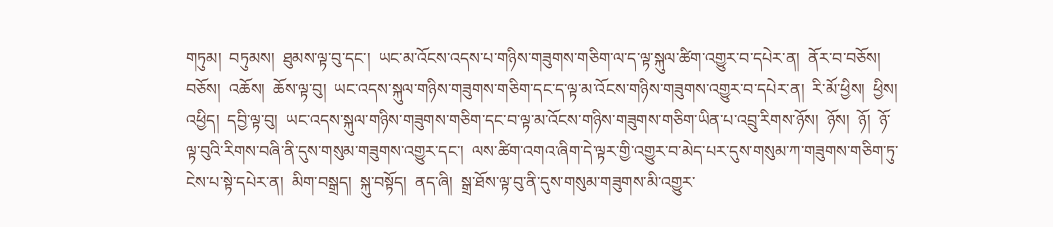གཏུམ།  བཏུམས།  ཐུམས་ལྟ་བུ་དང་།  ཡང་མ་འོངས་འདས་པ་གཉིས་གཟུགས་གཅིག་ལ་ད་ལྟ་སྐུལ་ཚིག་འགྱུར་བ་དཔེར་ན།  ནོར་བ་བཅོས།  བཅོས།  འཆོས།  ཆོས་ལྟ་བུ།  ཡང་འདས་སྐུལ་གཉིས་གཟུགས་གཅིག་དང་ད་ལྟ་མ་འོངས་གཉིས་གཟུགས་འགྱུར་བ་དཔེར་ན།  རི་མོ་ཕྱིས།  ཕྱིས།  འཕྱིད།  དབྱི་ལྟ་བུ།  ཡང་འདས་སྐུལ་གཉིས་གཟུགས་གཅིག་དང་བ་ལྟ་མ་འོངས་གཉིས་གཟུགས་གཅིག་ཡིན་པ་འབྲུ་རིགས་ཉོས།  ཉོས།  ཉོ།  ཉོ་ལྟ་བུའི་རིགས་བཞི་ནི་དུས་གསུམ་གཟུགས་འགྱུར་དང་།  ལས་ཚིག་འགའ་ཞིག་དེ་ལྟར་གྱི་འགྱུར་བ་མེད་པར་དུས་གསུམ་ཀ་གཟུགས་གཅིག་ཏུ་ངེས་པ་སྟེ་དཔེར་ན།  མིག་བསྒྲད།  སྐུ་བསྟོད།  ནད་ཞི།  སྒྲ་ཐོས་ལྟ་བུ་ནི་དུས་གསུམ་གཟུགས་མི་འགྱུར་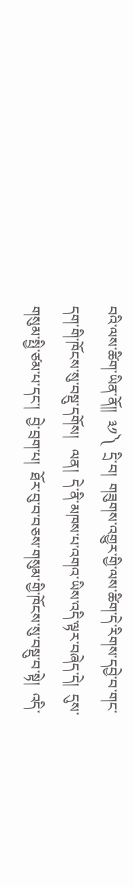བའི་ལས་ཚིག་ཡིན་ནོ།།  ༣༡༽  དྲི་བ།  གཟུགས་འགྱུར་གྱི་ལས་ཚིག་དེ་རིགས་དབྱེ་བ་གང་དག་གི་ཁོངས་སུ་བསྡུ་དགོས།   ལན།  དེ་ནི་མཁས་པ་འགའ་ཡིས་འདི་ལྟར་བཞེད་དེ།  དུས་གསུམ་སྤྱི་ཙམ་པ་དང་།  བྱེ་བྲག་པ།  ཐོར་བུ་བ་བཅས་གསུམ་གྱི་ཁོངས་སུ་བསྡུ་བ་སྟེ།  འདི་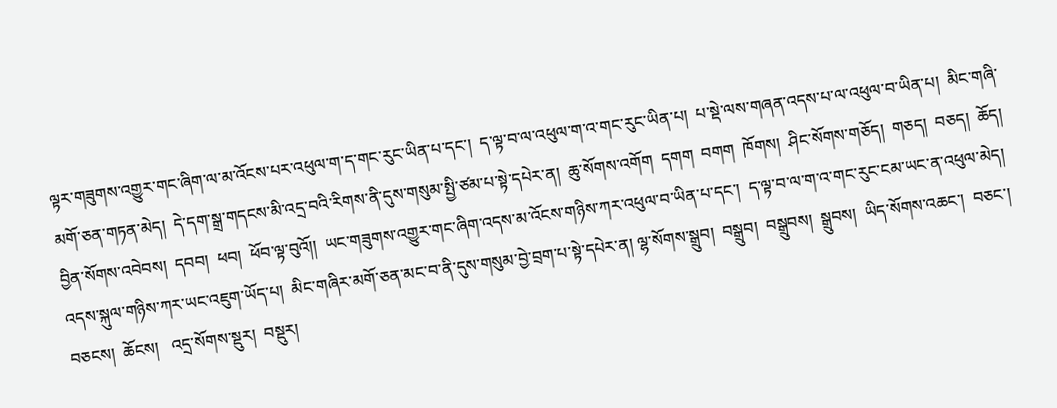ལྟར་གཟུགས་འགྱུར་གང་ཞིག་ལ་མ་འོངས་པར་འཕུལ་ག་ད་གང་རུང་ཡིན་པ་དང་།  ད་ལྟ་བ་ལ་འཕུལ་ག་འ་གང་རུང་ཡིན་པ།  པ་སྡེ་ལས་གཞན་འདས་པ་ལ་འཕུལ་བ་ཡིན་པ།  མིང་གཞི་མགོ་ཅན་གཏན་མེད།  དེ་དག་སྒྲ་གདངས་མི་འདྲ་བའི་རིགས་ནི་དུས་གསུམ་སྤྱི་ཙམ་པ་སྟེ་དཔེར་ན།  ཆུ་སོགས་འགོག  དགག  བགག  ཁོགས།  ཤིང་སོགས་གཅོད།  གཅད།  བཅད།  ཆོད།  བྱིན་སོགས་འབེབས།  དབབ།  ཕབ།  ཕོབ་ལྟ་བུའོ།།  ཡང་གཟུགས་འགྱུར་གང་ཞིག་འདས་མ་འོངས་གཉིས་ཀར་འཕུལ་བ་ཡིན་པ་དང་།  ད་ལྟ་བ་ལ་ག་འ་གང་རུང་ངམ་ཡང་ན་འཕུལ་མེད།  འདས་སྐུལ་གཉིས་ཀར་ཡང་འཇུག་ཡོད་པ།  མིང་གཞིར་མགོ་ཅན་མང་བ་ནི་དུས་གསུམ་བྱེ་བྲག་པ་སྟེ་དཔེར་ན། ལྷ་སོགས་སྒྲུབ།  བསྒྲུབ།  བསྒྲུབས།  སྒྲུབས།  ཡིད་སོགས་འཆང་།  བཅང་།  བཅངས།  ཆོངས།   འདྲ་སོགས་སྡུར།  བསྡུར།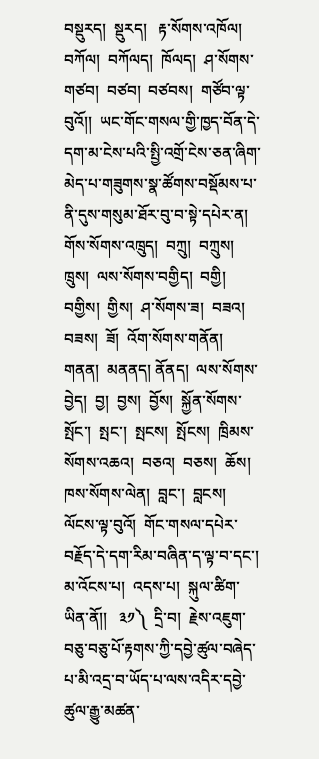བསྡུརད།  སྡུརད།   རྟ་སོགས་འཁོལ།  བཀོལ།  བཀོལད།  ཁོལད།  ཤ་སོགས་གཙབ།  བཙབ།  བཙབས།  གཙོབ་ལྟ་བུའོ།།  ཡང་གོང་གསལ་གྱི་ཁྱད་བོན་དེ་དག་མ་ངེས་པའི་སྤྱི་འགྲོ་ངེས་ཅན་ཞིག་མེད་པ་གཟུགས་སྣ་ཚོགས་བསྡོམས་པ་ནི་དུས་གསུམ་ཐོར་བུ་བ་སྟེ་དཔེར་ན།  གོས་སོགས་འཁྲུད།  བཀྲུ།  བཀྲུས།  ཁྲུས།  ལས་སོགས་བགྱིད།  བགྱི།  བགྱིས།  གྱིས།  ཤ་སོགས་ཟ།  བཟའ།  བཟས།  ཟོ།  འོག་སོགས་གནོན།  གནན།  མནནད། ནོནད།  ལས་སོགས་བྱེད།  བྱ།  བྱས།  བྱོས།  སྐྱོན་སོགས་སྤོང་།  སྤང་།  སྤངས།  སྤོངས།  ཁྲིམས་སོགས་འཆའ།  བཅའ།  བཅས།  ཆོས།  ཁས་སོགས་ལེན།  བླང་།  བླངས།  ལོངས་ལྟ་བུའོ།  གོང་གསལ་དཔེར་བརྗོད་དེ་དག་རིམ་བཞིན་ད་ལྟ་བ་དང་།  མ་འོངས་པ།  འདས་པ།  སྐུལ་ཚིག་ཡིན་ནོ།།   ༣༡༽  དྲི་བ།  རྗེས་འཇུག་བཅུ་བཅུ་པོ་རྟགས་ཀྱི་དབྱེ་ཚུལ་བཞེད་པ་མི་འདྲ་བ་ཡོད་པ་ལས་འདིར་དབྱེ་ཚུལ་རྒྱུ་མཚན་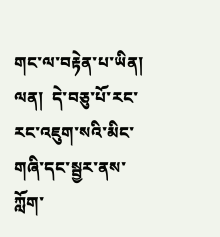གང་ལ་བརྟེན་པ་ཡིན།  ལན།  དེ་བཅུ་པོ་རང་རང་འཇུག་སའི་མིང་གཞི་དང་སྦྱར་ནས་ཀློག་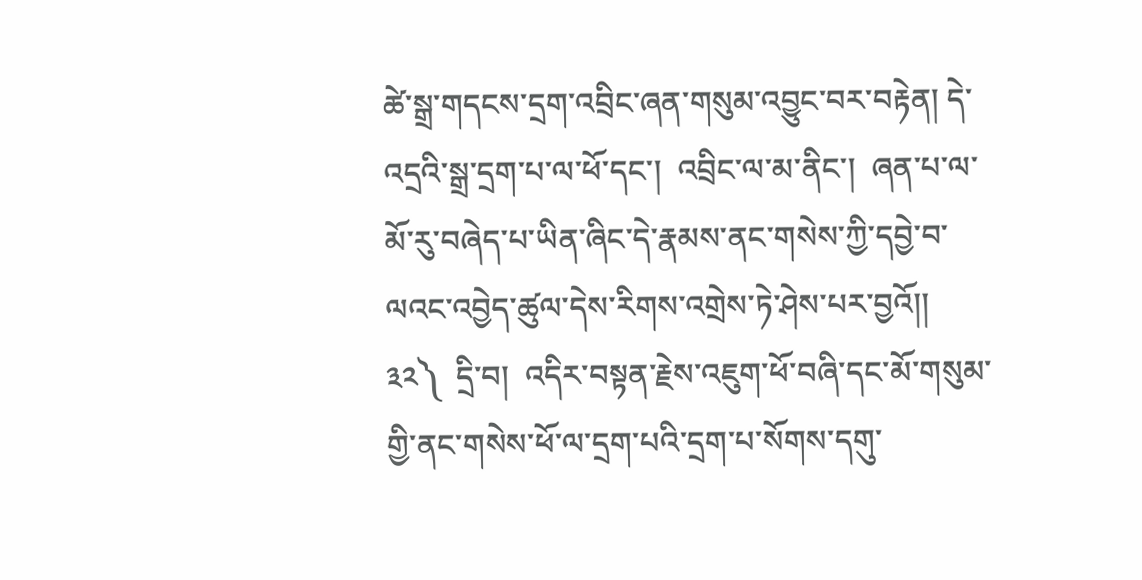ཚེ་སྒྲ་གདངས་དྲག་འབྲིང་ཞན་གསུམ་འབྱུང་བར་བརྟེན། དེ་འདྲའི་སྒྲ་དྲག་པ་ལ་ཕོ་དང་།  འབྲིང་ལ་མ་ནིང་།  ཞན་པ་ལ་མོ་རུ་བཞེད་པ་ཡིན་ཞིང་དེ་རྣམས་ནང་གསེས་ཀྱི་དབྱེ་བ་ལའང་འབྱེད་ཚུལ་དེས་རིགས་འགྲེས་ཏེ་ཤེས་པར་བྱའོ།།   ༣༢༽  དྲི་བ།  འདིར་བསྟན་རྗེས་འཇུག་ཕོ་བཞི་དང་མོ་གསུམ་གྱི་ནང་གསེས་ཕོ་ལ་དྲག་པའི་དྲག་པ་སོགས་དགུ་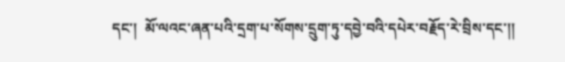དང་།  མོ་ལའང་ཞན་པའི་དྲག་པ་སོགས་དྲུག་ཏུ་དབྱེ་བའི་དཔེར་བརྗོད་རེ་བྲིས་དང་།།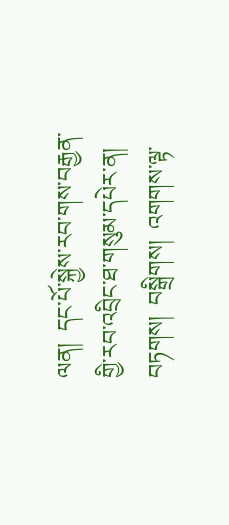ལན།  དང་པོ་སྐྱེས་རབ་གས་བརྒྱན་གྱི་རབ་འབྲིང་ཐ་གསུམ་དཔེར་ན།  བཏགས།  བསྒྲིགས།  འགགས་ལྟ་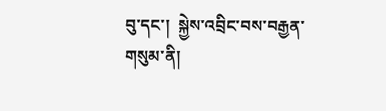བུ་དང་།  སྐྱེས་འབྲིང་བས་བརྒྱན་གསུམ་ནི།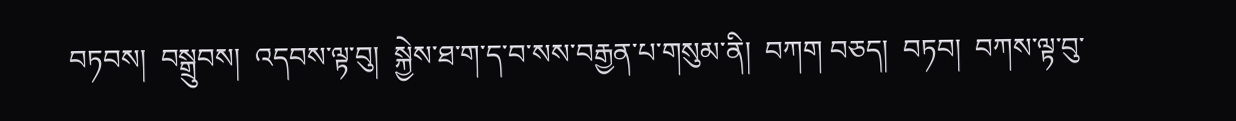བཏབས།  བསྒྲུབས།  འདབས་ལྟ་བུ།  སྐྱེས་ཐ་ག་ད་བ་སས་བརྒྱན་པ་གསུམ་ནི།  བཀག བཅད།  བཏབ།  བཀས་ལྟ་བུ་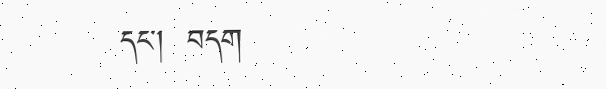དང་།  བདག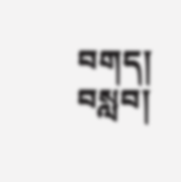བགད།  བསླབ།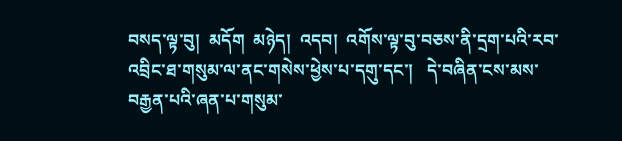བསད་ལྟ་བུ།  མདོག  མཉེད།  འདབ།  འགོས་ལྟ་བུ་བཅས་ནི་དྲག་པའི་རབ་འབྲིང་ཐ་གསུམ་ལ་ནང་གསེས་ཕྱེས་པ་དགུ་དང་།   དེ་བཞིན་ངས་མས་བརྒྱན་པའི་ཞན་པ་གསུམ་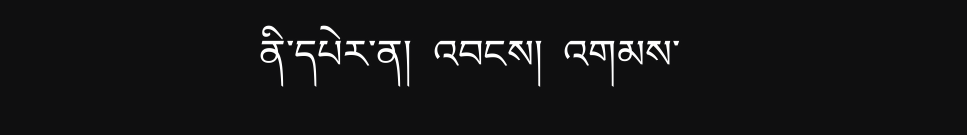ནི་དཔེར་ན།  འབངས།  འགམས་